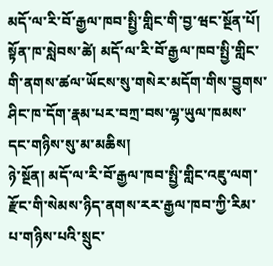མདོ་ལ་རི་བོ་རྒྱལ་ཁབ་སྤྱི་གླིང་གི་བྱ་ཝང་སྔོན་པོ།
སྟོན་ཁ་སླེབས་ཚེ། མདོ་ལ་རི་བོ་རྒྱལ་ཁབ་སྤྱི་གླིང་གི་ནགས་ཚལ་ཡོངས་སུ་གསེར་མདོག་གིས་བྱུགས་ཤིང་ཁ་དོག་རྣམ་པར་བཀྲ་བས་ལྷ་ཡུལ་ཁམས་དང་གཉིས་སུ་མ་མཆིས།
ཉེ་སྔོན། མདོ་ལ་རི་བོ་རྒྱལ་ཁབ་སྤྱི་གླིང་འཇུ་ལག་རྫོང་གི་སེམས་ཉིད་ནགས་རར་རྒྱལ་ཁབ་ཀྱི་རིམ་པ་གཉིས་པའི་སྲུང་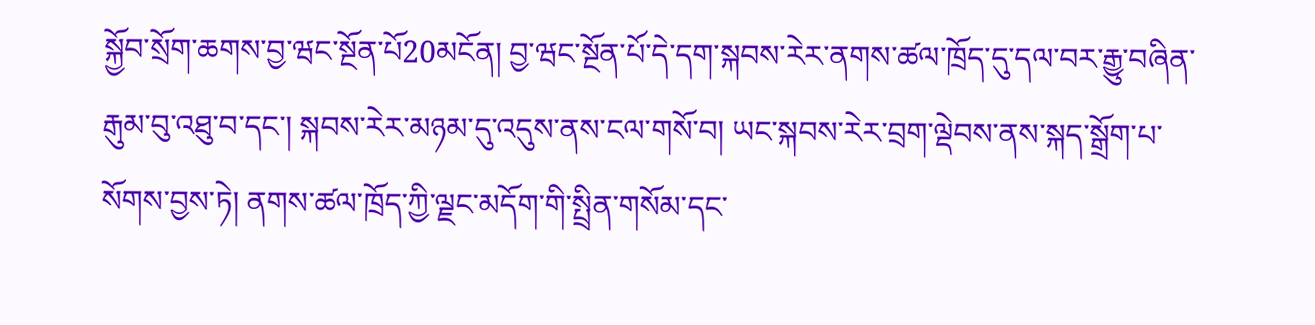སྐྱོབ་སྲོག་ཆགས་བྱ་ཝང་སྔོན་པོ20མངོན། བྱ་ཝང་སྔོན་པོ་དེ་དག་སྐབས་རེར་ནགས་ཚལ་ཁྲོད་དུ་དལ་བར་རྒྱུ་བཞིན་རྒུམ་བུ་འཐུ་བ་དང་། སྐབས་རེར་མཉམ་དུ་འདུས་ནས་ངལ་གསོ་བ། ཡང་སྐབས་རེར་བྲག་ལྡེབས་ནས་སྐད་སྒྲོག་པ་སོགས་བྱས་ཏེ། ནགས་ཚལ་ཁྲོད་ཀྱི་ལྗང་མདོག་གི་སྤྲིན་གསོམ་དང་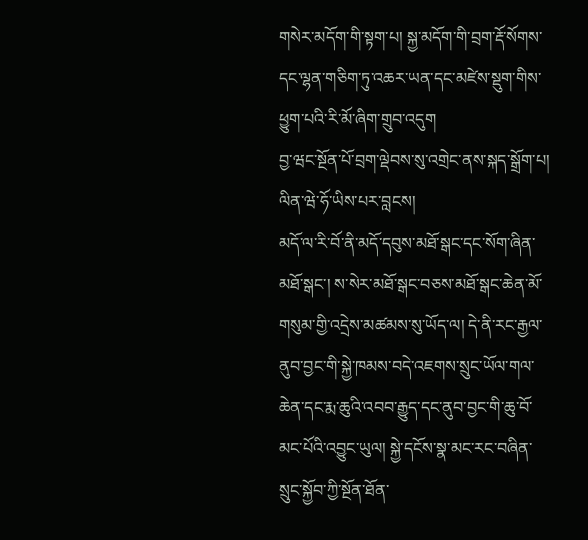གསེར་མདོག་གི་སྟག་པ། སྐྱ་མདོག་གི་བྲག་རྡོ་སོགས་དང་ལྷན་གཅིག་ཏུ་འཆར་ཡན་དང་མཛེས་སྡུག་གིས་ཕྱུག་པའི་རི་མོ་ཞིག་གྲུབ་འདུག
བྱ་ཝང་སྔོན་པོ་བྲག་ལྡེབས་སུ་འགྲེང་ནས་སྐད་སྒྲོག་པ། ལིན་ཝེ་ཧོ་ཡིས་པར་བླངས།
མདོ་ལ་རི་བོ་ནི་མདོ་དབུས་མཐོ་སྒང་དང་སོག་ཞིན་མཐོ་སྒང་། ས་སེར་མཐོ་སྒང་བཅས་མཐོ་སྒང་ཆེན་མོ་གསུམ་གྱི་འདྲེས་མཚམས་སུ་ཡོད་ལ། དེ་ནི་རང་རྒྱལ་ནུབ་བྱང་གི་སྐྱེ་ཁམས་བདེ་འཇགས་སྲུང་ཡོལ་གལ་ཆེན་དང་རྨ་ཆུའི་འབབ་རྒྱུད་དང་ནུབ་བྱང་གི་ཆུ་བོ་མང་པོའི་འབྱུང་ཡུལ། སྐྱེ་དངོས་སྣ་མང་རང་བཞིན་སྲུང་སྐྱོབ་ཀྱི་སྔོན་ཐོན་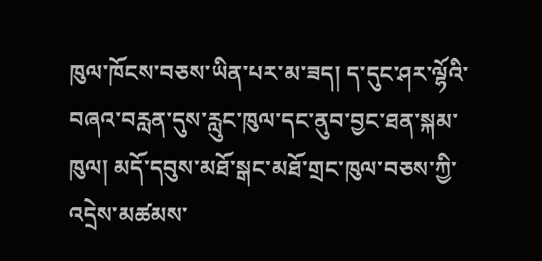ཁུལ་ཁོངས་བཅས་ཡིན་པར་མ་ཟད། ད་དུང་ཤར་ལྷོའི་བཞའ་བརླན་དུས་རླུང་ཁུལ་དང་ནུབ་བྱང་ཐན་སྐམ་ཁུལ། མདོ་དབུས་མཐོ་སྒང་མཐོ་གྲང་ཁུལ་བཅས་ཀྱི་འདྲེས་མཚམས་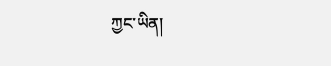ཀྱང་ཡིན།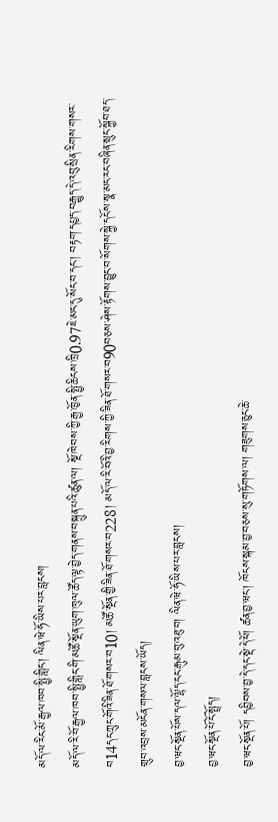མདོ་ལ་རིང་མོ་རྒྱལ་ཁབ་སྤྱི་གླིང་། ལིན་ཝེ་ཧོ་ཡིས་པར་བླངས།
མདོ་ལ་རི་བོ་རྒྱལ་ཁབ་སྤྱི་གླིང་གི་མཚོ་སྔོན་ཡུག་ཁུལ་ཚོད་ལྟ་བྱེད་གནས་བསྐྲུན་པའི་ཚུན་ལ། སྔོ་ཁེབས་ཀྱི་རྒྱ་ཁྱོན་སྤྱི་ཆིངས་ཁྲི0.97ཇེ་མང་དུ་སོང་བ་དང་། བརྟག་དཔྱད་བརྒྱུད་དེ་འབུ་སྲིན་རིགས་གསར་བ14དང་ཀྲུང་གོའི་ཟིན་ཐོ་གསར་བ10། མཚོ་སྔོན་གྱི་ཟིན་ཐོ་གསར་བ228། མདོ་ལ་རི་བོའི་བྱ་རིགས་ཀྱི་ཟིན་ཐོ་གསར་བ90བཅས་ཤེས་རྟོགས་བྱུང་བ་སོགས་སྐྱེ་དངོས་སྣ་མང་རང་བཞིན་སྲུང་སྐྱོབ་ཐད་གྲུབ་འབྲས་མངོན་གསལ་བླངས་ཡོད།
བྱ་ཝང་སྔོན་པོས་དལ་ལྷོད་ངང་རྒུམ་བུ་འཐུ་བ། ལིན་ཝེ་ཧོ་ཡིས་པར་བླངས།
བྱ་ཝང་སྔོན་པོ་ངོ་སྤྲོད།
བྱ་ཝང་སྔོན་པོ། དབྱིབས་བྱ་དེ་དང་སྡེ་དེ་ཕོ། ཚན་བྱ་ཝང་། ཁོངས་སྐམ་བྱ་བཅས་སུ་གཏོགས་ལ། གཟུགས་ཅུང་ཆེ་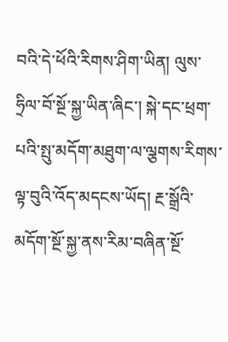བའི་དེ་ཕོའི་རིགས་ཤིག་ཡིན། ལུས་ཧྲིལ་བོ་སྔོ་སྐྱ་ཡིན་ཞིང་། སྐེ་དང་ཕྲག་པའི་སྤུ་མདོག་མཐུག་ལ་ལྕགས་རིགས་ལྟ་བུའི་འོད་མདངས་ཡོད། རྔ་སྒྲོའི་མདོག་སྔོ་སྐྱ་ནས་རིམ་བཞིན་སྔོ་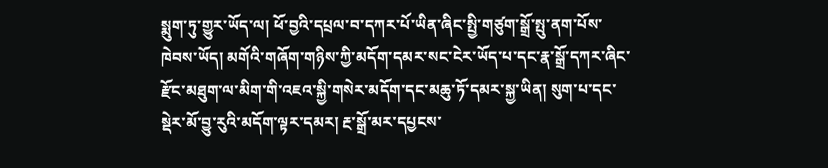སྨུག་ཏུ་གྱུར་ཡོད་ལ། ཕོ་བྱའི་དཔྲལ་བ་དཀར་པོ་ཡིན་ཞིང་སྤྱི་གཙུག་སྒྲོ་སྤུ་ནག་པོས་ཁེབས་ཡོད། མགོའི་གཞོག་གཉིས་ཀྱི་མདོག་དམར་སང་ངེར་ཡོད་པ་དང་རྣ་སྒྲོ་དཀར་ཞིང་རྫོང་མཐུག་ལ་མིག་གི་འཇའ་སྐྱི་གསེར་མདོག་དང་མཆུ་ཏོ་དམར་སྐྱ་ཡིན། སུག་པ་དང་སྡེར་མོ་བྱུ་རུའི་མདོག་ལྟར་དམར། རྔ་སྒྲོ་མར་དཔྱངས་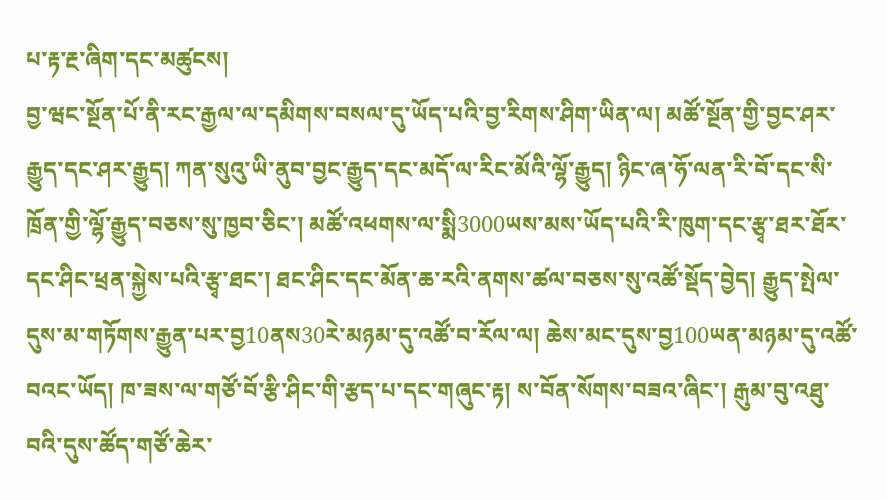པ་རྟ་རྔ་ཞིག་དང་མཚུངས།
བྱ་ཝང་སྔོན་པོ་ནི་རང་རྒྱལ་ལ་དམིགས་བསལ་དུ་ཡོད་པའི་བྱ་རིགས་ཤིག་ཡིན་ལ། མཚོ་སྔོན་གྱི་བྱང་ཤར་རྒྱུད་དང་ཤར་རྒྱུད། ཀན་སུའུ་ཡི་ནུབ་བྱང་རྒྱུད་དང་མདོ་ལ་རིང་མོའི་ལྷོ་རྒྱུད། ཉིང་ཞ་ཧོ་ལན་རི་བོ་དང་སི་ཁྲོན་གྱི་ལྷོ་རྒྱུད་བཅས་སུ་ཁྱབ་ཅིང་། མཚོ་འཕགས་ལ་སྨི3000ཡས་མས་ཡོད་པའི་རི་ཁུག་དང་རྩྭ་ཐར་ཐོར་དང་ཤིང་ཕྲན་སྐྱེས་པའི་རྩྭ་ཐང་། ཐང་ཤིང་དང་མོན་ཆ་རའི་ནགས་ཚལ་བཅས་སུ་འཚོ་སྡོད་བྱེད། རྒྱུད་སྤེལ་དུས་མ་གཏོགས་རྒྱུན་པར་བྱ10ནས30རེ་མཉམ་དུ་འཚོ་བ་རོལ་ལ། ཆེས་མང་དུས་བྱ100ཡན་མཉམ་དུ་འཚོ་བའང་ཡོད། ཁ་ཟས་ལ་གཙོ་བོ་རྩི་ཤིང་གི་རྩད་པ་དང་གཞུང་རྟ། ས་བོན་སོགས་བཟའ་ཞིང་། རྒུམ་བུ་འཐུ་བའི་དུས་ཚོད་གཙོ་ཆེར་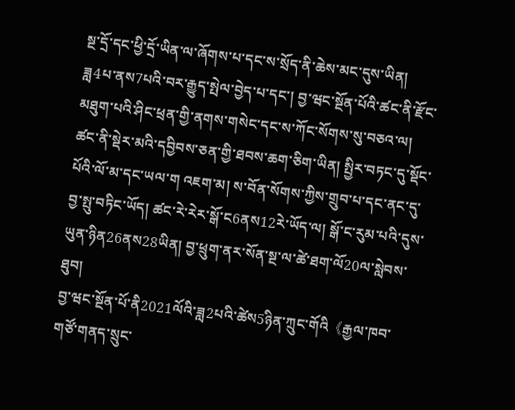སྔ་དྲོ་དང་ཕྱི་དྲོ་ཡིན་ལ་ཞོགས་པ་དང་ས་སྲོད་ནི་ཆེས་མང་དུས་ཡིན། ཟླ4པ་ནས7པའི་བར་རྒྱུད་སྤེལ་བྱེད་པ་དང་། བྱ་ཝང་སྔོན་པོའི་ཚང་ནི་རྫོང་མཐུག་པའི་ཤིང་ཕྲན་གྱི་ནགས་གསེང་དང་ས་ཀོང་སོགས་སུ་བཅའ་ལ། ཚང་ནི་སྡེར་མའི་དབྱིབས་ཅན་གྱི་ཐབས་ཆག་ཅིག་ཡིན། སྤྱིར་བཏང་དུ་སྡོང་པོའི་ལོ་མ་དང་ཡལ་ག འཇག་མ། ས་བོན་སོགས་ཀྱིས་གྲུབ་པ་དང་ནང་དུ་བྱ་སྤུ་བཏིང་ཡོད། ཚང་རེ་རེར་སྒོ་ང6ནས12རེ་ཡོད་ལ། སྒོ་ང་རུམ་པའི་དུས་ཡུན་ཉིན26ནས28ཡིན། བྱ་ཕྲུག་ནར་སོན་སྔ་ལ་ཚེ་ཐག་ལོ20ལ་སླེབས་ཐུབ།
བྱ་ཝང་སྔོན་པོ་ནི2021ལོའི་ཟླ2པའི་ཚེས5ཉིན་ཀྲུང་གོའི《རྒྱལ་ཁབ་གཙོ་གནད་སྲུང་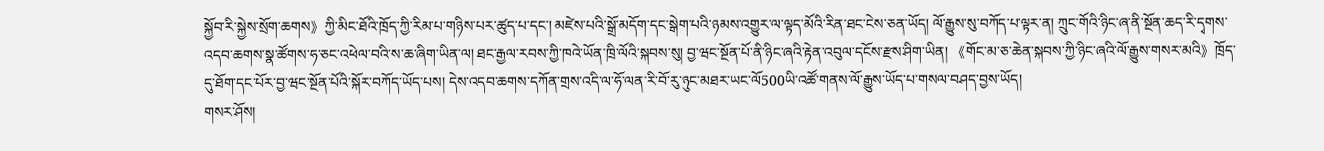སྐྱོབ་རི་སྐྱེས་སྲོག་ཆགས》ཀྱི་མིང་ཐོའི་ཁྲོད་ཀྱི་རིམ་པ་གཉིས་པར་ཚུད་པ་དང་། མཛེས་པའི་སྒྲོ་མདོག་དང་སྒེག་པའི་ཉམས་འགྱུར་ལ་ལྟད་མོའི་རིན་ཐང་ངེས་ཅན་ཡོད། ལོ་རྒྱུས་སུ་བཀོད་པ་ལྟར་ན། ཀྲུང་གོའི་ཉིང་ཞ་ནི་སྔོན་ཆད་རི་དྭགས་འདབ་ཆགས་སྣ་ཚོགས་ཧ་ཅང་འཕེལ་བའི་ས་ཆ་ཞིག་ཡིན་ལ། ཐང་རྒྱལ་རབས་ཀྱི་ཁའེ་ཡོན་ཁྲི་ལོའི་སྐབས་སུ། བྱ་ཝང་སྔོན་པོ་ནི་ཉིང་ཞའི་རྟེན་འབུལ་དངོས་རྫས་ཤིག་ཡིན། 《གོང་མ་ཅ་ཆེན་སྐབས་ཀྱི་ཉིང་ཞའི་ལོ་རྒྱུས་གསར་མའི》ཁྲོད་དུ་ཐོག་དང་པོར་བྱ་ཝང་སྔོན་པོའི་སྐོར་བཀོད་ཡོད་པས། དེས་འདབ་ཆགས་དཀོན་གྲས་འདི་ལ་ཧོ་ལན་རི་བོ་རུ་ཉུང་མཐར་ཡང་ལོ500ཡི་འཚོ་གནས་ལོ་རྒྱུས་ཡོད་པ་གསལ་བཤད་བྱས་ཡོད།
གསར་ཤོས།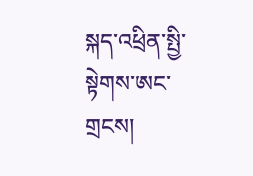སྐད་འཕྲིན་སྤྱི་སྟེགས་ཨང་གྲངས།